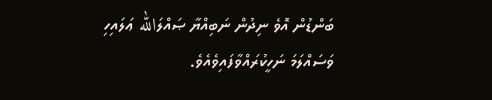ބަންޑުން އޮވެ ނިދުން ނަބިއްޔާ ޞައްލަالله ޢަލައިހި ވަސައްލަމަ ނަހީކުރައްވާފައިވެއެވެ.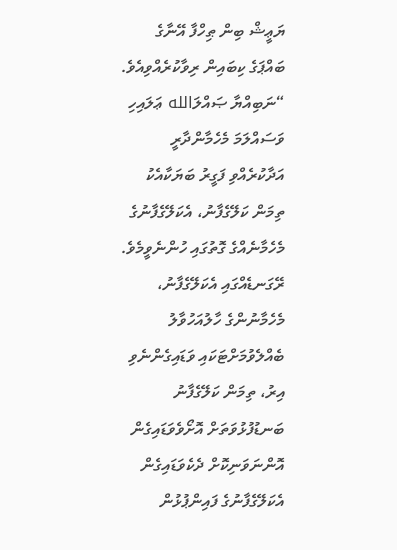ޔަޢީޝް ބިން ޠިހްފާ އޭނާގެ ބައްޕަގެ ކިބައިން ރިވާކުރެއްވިއެވެ. “ނަބިއްޔާ ޞައްލަالله ޢަލައިހި ވަސައްލަމަ މެހެމާންދާރީ އަދާކުރެއްވި ފަގީރު ބަޔަކާއެކު ތިމަން ކަލޭގެފާނު، އެކަލޭގެފާނުގެ މެހެމާނެއްގެ ގޮތުގައި ހުންނެވީމެވެ. ރޭގަނޑެއްގައި އެކަލޭގެފާނު، މެހެމާނުންގެ ހާލުއަހުވާލު ބެއްލެވުމަށްޓަކައި ވަޑައިގެންނެވި އިރު، ތިމަން ކަލޭގެފާނު ބަނޑުފުޅުވަތަށް އޮށޯވެވަޑައިގެން އޮންނަވަނިކޮށް ދެކެވަޑައިގެން އެކަލޭގެފާނުގެ ފައިންޕުޅުން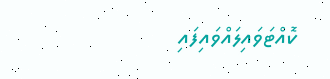ކޮއްޓަވައިލައްވައިފައި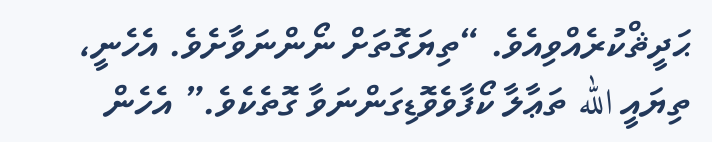ޙަދީޘްކުރެއްވިއެވެ. “ތިޔަގޮތަށް ނޯންނަވާށެވެ. އެހެނީ، ތިޔައީ الله ތަޢާލާ ކޯފާވެވޮޑިގަންނަވާ ގޮތެކެވެ.” އެހެން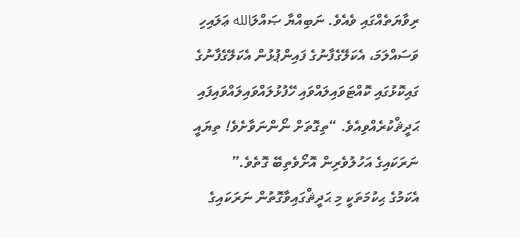ރިވާޔަތެއްގައި ވެއެވެ. ނަބިއްޔާ ޞައްލަالله ޢަލައިހި ވަސައްލަމަ، އެކަލޭގެފާނުގެ ފައިންޕުޅުން އެކަލޭގެފާނުގެ ގައިކޮޅުގައި ކޮއްޓަވައިލައްވައި ހޭފުޅުލައްވައިލައްވައިފައި ޙަދީޘްކުރެއްވިއެވެ. “ތިގޮތަށް ނޯންނަވާށެވެ! ތިޔައީ ނަރަކައިގެ އަހުލުވެރިން އޮށޯވެތިބޭ ގޮތެވެ.”
އެކަމުގެ ޙިކުމަތަކީ މި ޙަދީޘްގައިވާގޮތުން ނަރަކައިގެ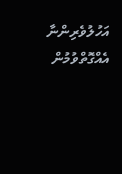އަހުލުވެރިންނާ އެއްގޮތްވުމުން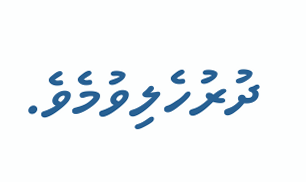ދުރުހެލިވުމެވެ.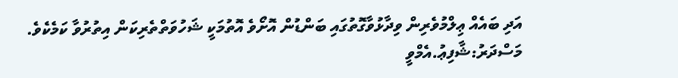އަދި ބައެއް ޢިލްމުވެރިން ވިދާޅުވާގޮތުގައި ބަންޑުން އޮށޯވެ އޮތުމަކީ ޝަހުވަތްތެރިކަން އިތުރުވާ ކަމެކެވެ.
މަސްދަރު:ޝާފިޢު.އެމްވީ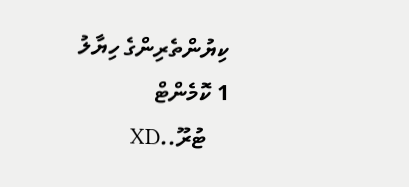ކިޔުންތެރިންގެ ހިޔާލު
1 ކޮމެންޓް
    ޓުރޫ..XD